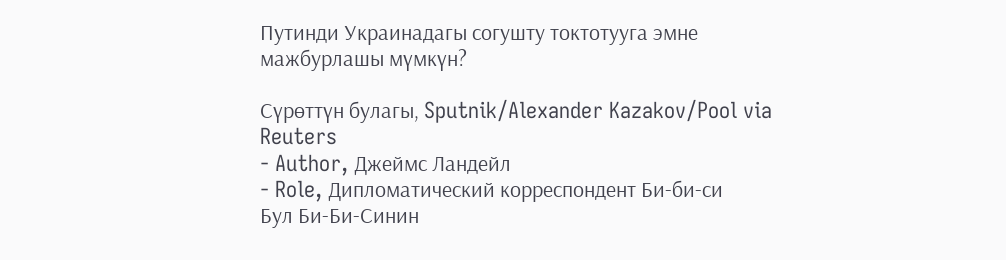Путинди Украинадагы согушту токтотууга эмне мажбурлашы мүмкүн?

Сүрөттүн булагы, Sputnik/Alexander Kazakov/Pool via Reuters
- Author, Джеймс Ландейл
- Role, Дипломатический корреспондент Би-би-си
Бул Би-Би-Синин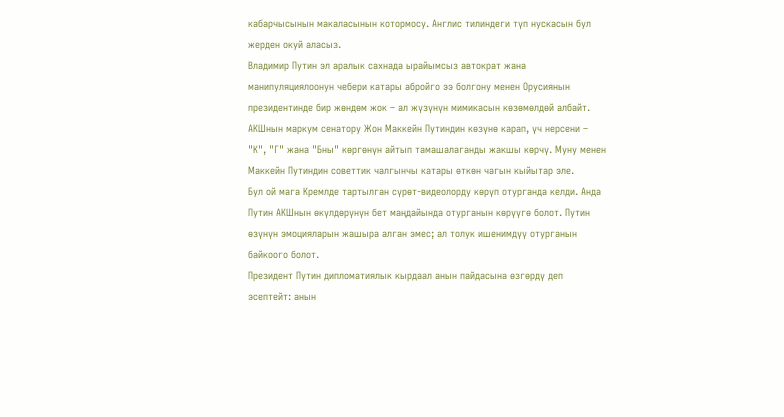кабарчысынын макаласынын котормосу. Англис тилиндеги түп нускасын бул жерден окуй аласыз.
Владимир Путин эл аралык сахнада ырайымсыз автократ жана манипуляциялоонун чебери катары абройго ээ болгону менен Орусиянын президентинде бир жөндөм жок – ал жүзүнүн мимикасын көзөмөлдөй албайт.
АКШнын маркум сенатору Жон Маккейн Путиндин көзүнө карап, үч нерсени – "К", "Г" жана "Бны" көргөнүн айтып тамашалаганды жакшы көрчү. Муну менен Маккейн Путиндин советтик чалгынчы катары өткөн чагын кыйытар эле.
Бул ой мага Кремлде тартылган сүрөт-видеолорду көрүп отурганда келди. Анда Путин АКШнын өкүлдөрүнүн бет маңдайында отурганын көрүүгө болот. Путин өзүнүн эмоцияларын жашыра алган эмес; ал толук ишенимдүү отурганын байкоого болот.
Президент Путин дипломатиялык кырдаал анын пайдасына өзгөрдү деп эсептейт: анын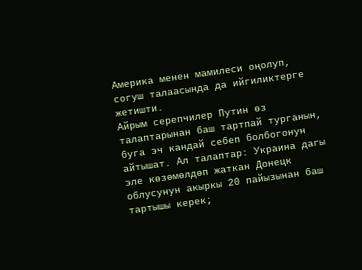Америка менен мамилеси оңолуп, согуш талаасында да ийгиликтерге жетишти.
Айрым серепчилер Путин өз талаптарынан баш тартпай турганын, буга эч кандай себеп болбогонун айтышат. Ал талаптар: Украина дагы эле көзөмөлдөп жаткан Донецк облусунун акыркы 20 пайызынан баш тартышы керек;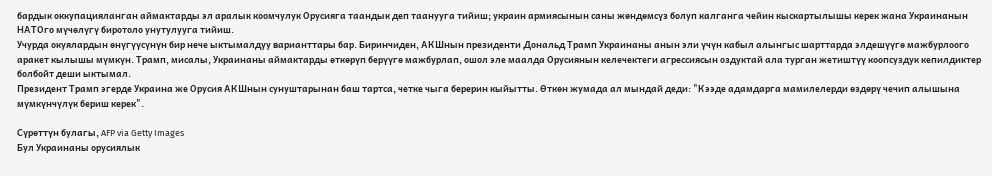бардык оккупацияланган аймактарды эл аралык коомчулук Орусияга таандык деп таанууга тийиш; украин армиясынын саны жөндөмсүз болуп калганга чейин кыскартылышы керек жана Украинанын НАТОго мүчөлүгү биротоло унутулууга тийиш.
Учурда окуялардын өнүгүүсүнүн бир нече ыктымалдуу варианттары бар. Биринчиден, АКШнын президенти Дональд Трамп Украинаны анын эли үчүн кабыл алынгыс шарттарда элдешүүгө мажбурлоого аракет кылышы мүмкүн. Трамп, мисалы, Украинаны аймактарды өткөрүп берүүгө мажбурлап, ошол эле маалда Орусиянын келечектеги агрессиясын оздуктай ала турган жетиштүү коопсуздук кепилдиктер болбойт деши ыктымал.
Президент Трамп эгерде Украина же Орусия АКШнын сунуштарынан баш тартса, четке чыга берерин кыйытты. Өткөн жумада ал мындай деди: "Кээде адамдарга мамилелерди өздөрү чечип алышына мүмкүнчүлүк бериш керек".

Сүрөттүн булагы, AFP via Getty Images
Бул Украинаны орусиялык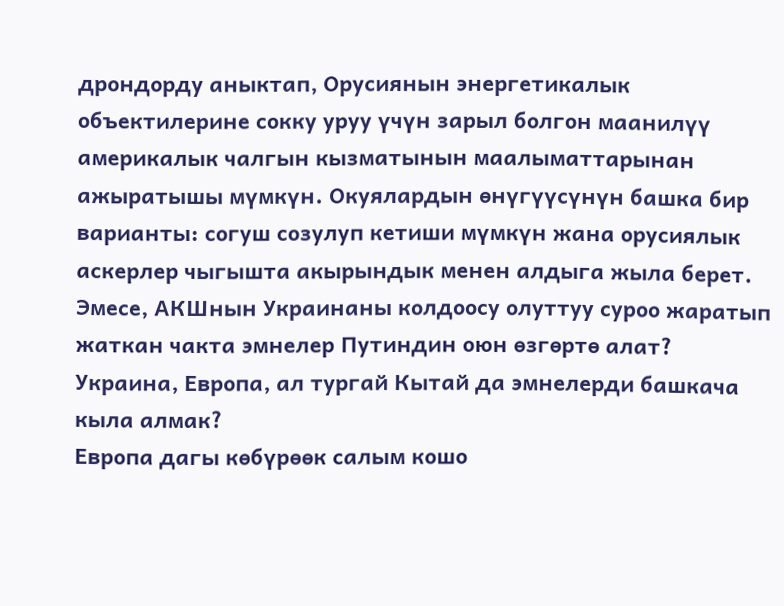дрондорду аныктап, Орусиянын энергетикалык объектилерине сокку уруу үчүн зарыл болгон маанилүү америкалык чалгын кызматынын маалыматтарынан ажыратышы мүмкүн. Окуялардын өнүгүүсүнүн башка бир варианты: согуш созулуп кетиши мүмкүн жана орусиялык аскерлер чыгышта акырындык менен алдыга жыла берет.
Эмесе, АКШнын Украинаны колдоосу олуттуу суроо жаратып жаткан чакта эмнелер Путиндин оюн өзгөртө алат? Украина, Европа, ал тургай Кытай да эмнелерди башкача кыла алмак?
Европа дагы көбүрөөк салым кошо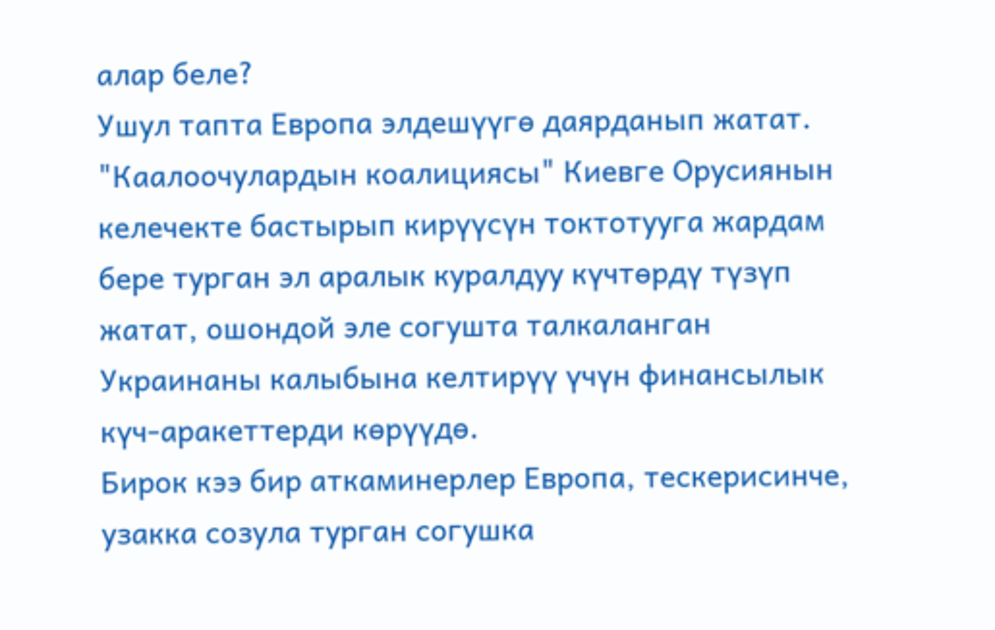алар беле?
Ушул тапта Европа элдешүүгө даярданып жатат. "Каалоочулардын коалициясы" Киевге Орусиянын келечекте бастырып кирүүсүн токтотууга жардам бере турган эл аралык куралдуу күчтөрдү түзүп жатат, ошондой эле согушта талкаланган Украинаны калыбына келтирүү үчүн финансылык күч-аракеттерди көрүүдө.
Бирок кээ бир аткаминерлер Европа, тескерисинче, узакка созула турган согушка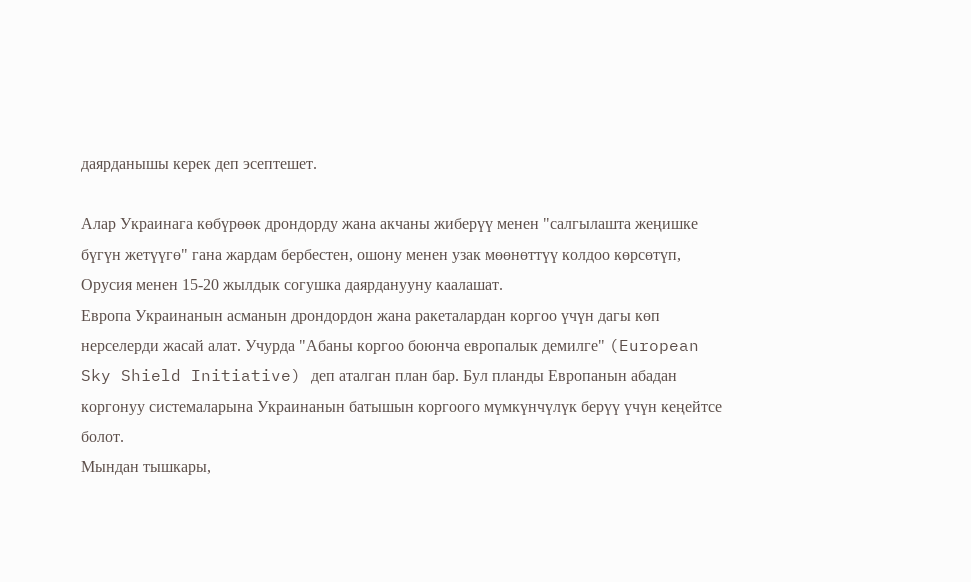даярданышы керек деп эсептешет.

Алар Украинага көбүрөөк дрондорду жана акчаны жиберүү менен "салгылашта жеңишке бүгүн жетүүгө" гана жардам бербестен, ошону менен узак мөөнөттүү колдоо көрсөтүп, Орусия менен 15-20 жылдык согушка даярданууну каалашат.
Европа Украинанын асманын дрондордон жана ракеталардан коргоо үчүн дагы көп нерселерди жасай алат. Учурда "Абаны коргоо боюнча европалык демилге" (European Sky Shield Initiative) деп аталган план бар. Бул планды Европанын абадан коргонуу системаларына Украинанын батышын коргоого мүмкүнчүлүк берүү үчүн кеңейтсе болот.
Мындан тышкары,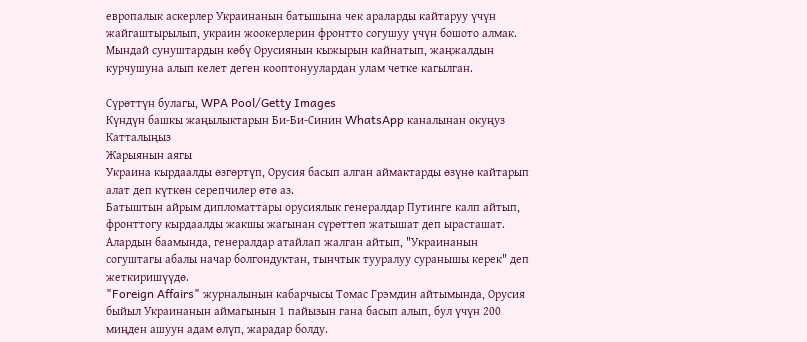европалык аскерлер Украинанын батышына чек араларды кайтаруу үчүн жайгаштырылып, украин жоокерлерин фронтто согушуу үчүн бошото алмак. Мындай сунуштардын көбү Орусиянын кыжырын кайнатып, жаңжалдын курчушуна алып келет деген кооптонуулардан улам четке кагылган.

Сүрөттүн булагы, WPA Pool/Getty Images
Күндүн башкы жаңылыктарын Би-Би-Синин WhatsApp каналынан окуңуз
Катталыңыз
Жарыянын аягы
Украина кырдаалды өзгөртүп, Орусия басып алган аймактарды өзүнө кайтарып алат деп күткөн серепчилер өтө аз.
Батыштын айрым дипломаттары орусиялык генералдар Путинге калп айтып, фронттогу кырдаалды жакшы жагынан сүрөттөп жатышат деп ырасташат. Алардын баамында, генералдар атайлап жалган айтып, "Украинанын согуштагы абалы начар болгондуктан, тынчтык тууралуу суранышы керек" деп жеткиришүүдө.
"Foreign Affairs" журналынын кабарчысы Томас Грэмдин айтымында, Орусия быйыл Украинанын аймагынын 1 пайызын гана басып алып, бул үчүн 200 миңден ашуун адам өлүп, жарадар болду.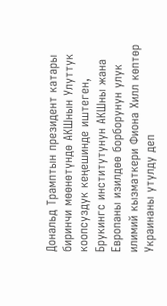Дональд Трамптын президент катары биринчи мөөнөтүндө АКШнын Улуттук коопсуздук кеңешинде иштеген, Брукингс институтунун АКШны жана Европаны изилдөө борборунун улук илимий кызматкери Фиона Хилл көптөр Украинаны утулду деп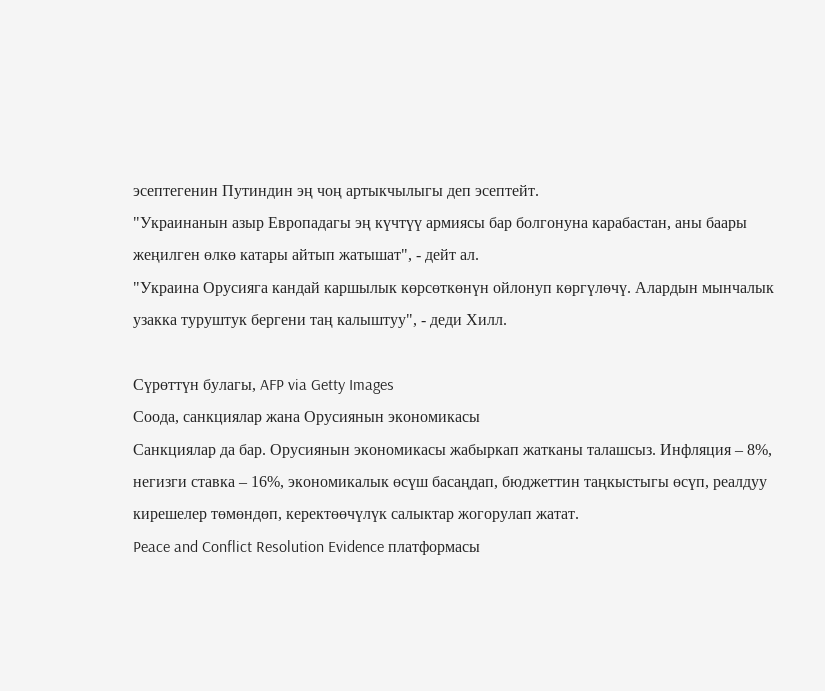эсептегенин Путиндин эң чоң артыкчылыгы деп эсептейт.
"Украинанын азыр Европадагы эң күчтүү армиясы бар болгонуна карабастан, аны баары жеңилген өлкө катары айтып жатышат", - дейт ал.
"Украина Орусияга кандай каршылык көрсөткөнүн ойлонуп көргүлөчү. Алардын мынчалык узакка туруштук бергени таң калыштуу", - деди Хилл.

Сүрөттүн булагы, AFP via Getty Images
Соода, санкциялар жана Орусиянын экономикасы
Санкциялар да бар. Орусиянын экономикасы жабыркап жатканы талашсыз. Инфляция – 8%, негизги ставка – 16%, экономикалык өсүш басаңдап, бюджеттин таңкыстыгы өсүп, реалдуу кирешелер төмөндөп, керектөөчүлүк салыктар жогорулап жатат.
Peace and Conflict Resolution Evidence платформасы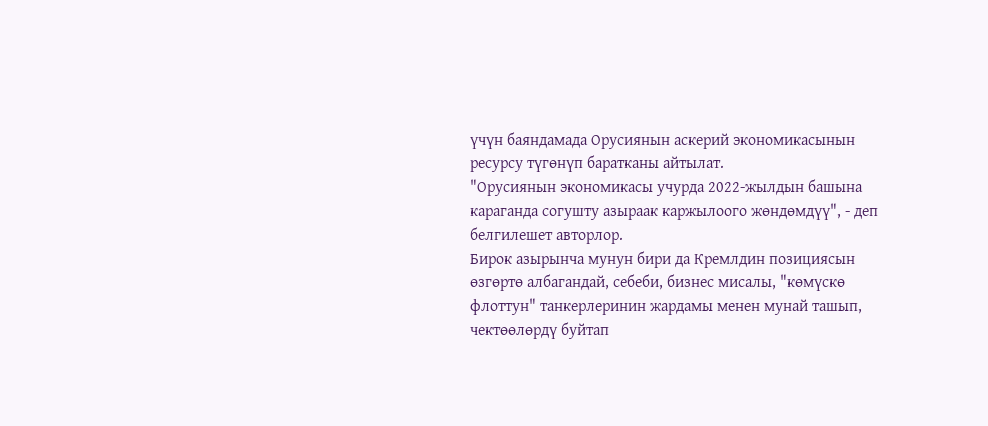үчүн баяндамада Орусиянын аскерий экономикасынын ресурсу түгөнүп баратканы айтылат.
"Орусиянын экономикасы учурда 2022-жылдын башына караганда согушту азыраак каржылоого жөндөмдүү", - деп белгилешет авторлор.
Бирок азырынча мунун бири да Кремлдин позициясын өзгөртө албагандай, себеби, бизнес мисалы, "көмүскө флоттун" танкерлеринин жардамы менен мунай ташып, чектөөлөрдү буйтап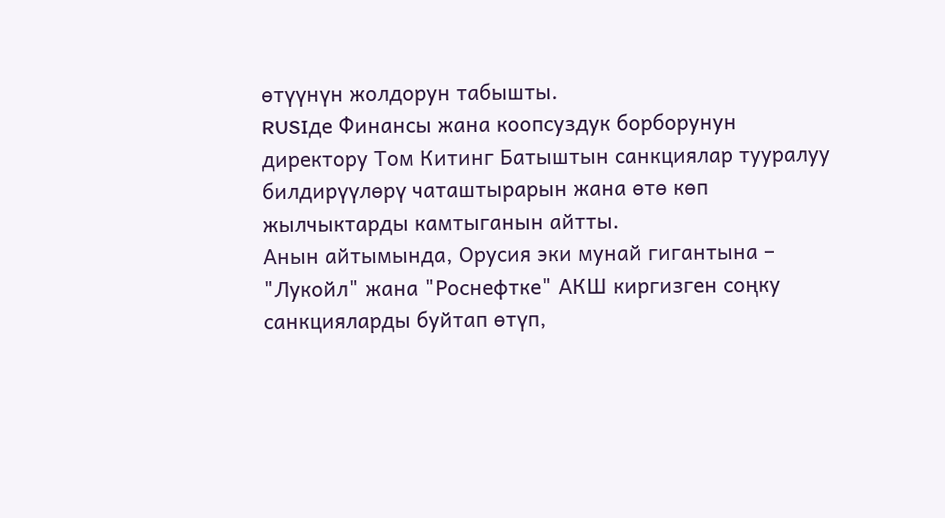өтүүнүн жолдорун табышты.
RUSIде Финансы жана коопсуздук борборунун директору Том Китинг Батыштын санкциялар тууралуу билдирүүлөрү чаташтырарын жана өтө көп жылчыктарды камтыганын айтты.
Анын айтымында, Орусия эки мунай гигантына – "Лукойл" жана "Роснефтке" АКШ киргизген соңку санкцияларды буйтап өтүп,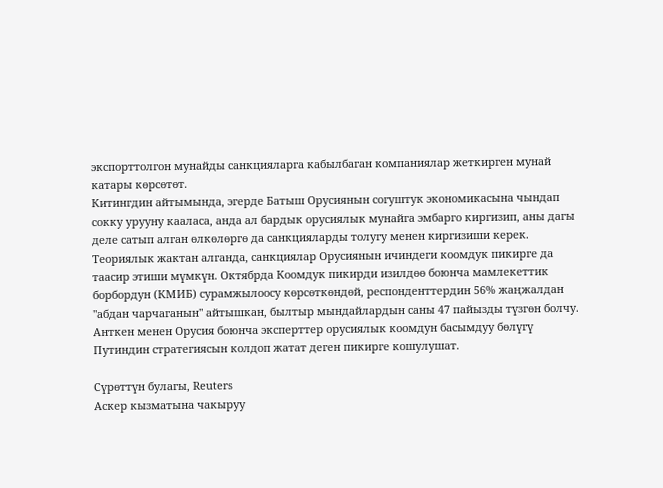экспорттолгон мунайды санкцияларга кабылбаган компаниялар жеткирген мунай катары көрсөтөт.
Китингдин айтымында, эгерде Батыш Орусиянын согуштук экономикасына чындап сокку урууну кааласа, анда ал бардык орусиялык мунайга эмбарго киргизип, аны дагы деле сатып алган өлкөлөргө да санкцияларды толугу менен киргизиши керек.
Теориялык жактан алганда, санкциялар Орусиянын ичиндеги коомдук пикирге да таасир этиши мүмкүн. Октябрда Коомдук пикирди изилдөө боюнча мамлекеттик борбордун (КМИБ) сурамжылоосу көрсөткөндөй, респонденттердин 56% жаңжалдан "абдан чарчаганын" айтышкан, былтыр мындайлардын саны 47 пайызды түзгөн болчу.
Анткен менен Орусия боюнча эксперттер орусиялык коомдун басымдуу бөлүгү Путиндин стратегиясын колдоп жатат деген пикирге кошулушат.

Сүрөттүн булагы, Reuters
Аскер кызматына чакыруу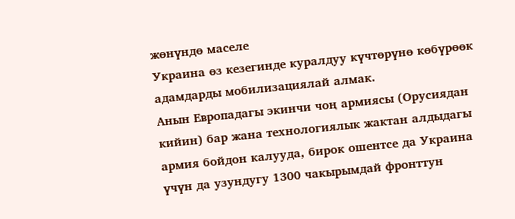жөнүндө маселе
Украина өз кезегинде куралдуу күчтөрүнө көбүрөөк адамдарды мобилизациялай алмак.
Анын Европадагы экинчи чоң армиясы (Орусиядан кийин) бар жана технологиялык жактан алдыдагы армия бойдон калууда, бирок ошентсе да Украина үчүн да узундугу 1300 чакырымдай фронттун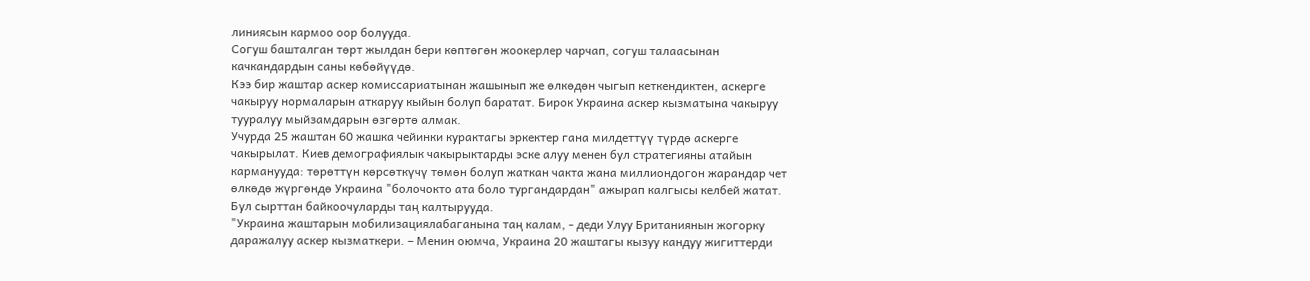линиясын кармоо оор болууда.
Согуш башталган төрт жылдан бери көптөгөн жоокерлер чарчап, согуш талаасынан качкандардын саны көбөйүүдө.
Кээ бир жаштар аскер комиссариатынан жашынып же өлкөдөн чыгып кеткендиктен, аскерге чакыруу нормаларын аткаруу кыйын болуп баратат. Бирок Украина аскер кызматына чакыруу тууралуу мыйзамдарын өзгөртө алмак.
Учурда 25 жаштан 60 жашка чейинки курактагы эркектер гана милдеттүү түрдө аскерге чакырылат. Киев демографиялык чакырыктарды эске алуу менен бул стратегияны атайын карманууда: төрөттүн көрсөткүчү төмөн болуп жаткан чакта жана миллиондогон жарандар чет өлкөдө жүргөндө Украина "болочокто ата боло тургандардан" ажырап калгысы келбей жатат.
Бул сырттан байкоочуларды таң калтырууда.
"Украина жаштарын мобилизациялабаганына таң калам, - деди Улуу Британиянын жогорку даражалуу аскер кызматкери. – Менин оюмча, Украина 20 жаштагы кызуу кандуу жигиттерди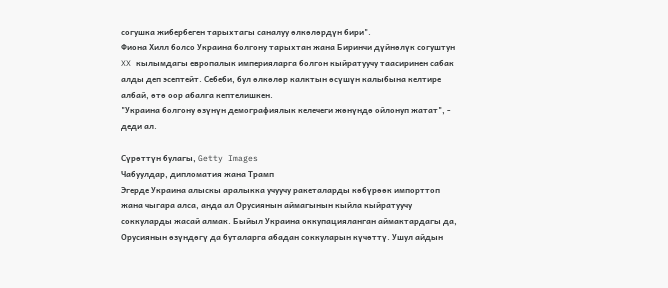согушка жибербеген тарыхтагы саналуу өлкөлөрдүн бири".
Фиона Хилл болсо Украина болгону тарыхтан жана Биринчи дүйнөлүк согуштун XX кылымдагы европалык империяларга болгон кыйратуучу таасиринен сабак алды деп эсептейт. Себеби, бул өлкөлөр калктын өсүшүн калыбына келтире албай, өтө оор абалга кептелишкен.
"Украина болгону өзүнүн демографиялык келечеги жөнүндө ойлонуп жатат", - деди ал.

Сүрөттүн булагы, Getty Images
Чабуулдар, дипломатия жана Трамп
Эгерде Украина алыскы аралыкка учуучу ракеталарды көбүрөөк импорттоп жана чыгара алса, анда ал Орусиянын аймагынын кыйла кыйратуучу соккуларды жасай алмак. Быйыл Украина оккупацияланган аймактардагы да, Орусиянын өзүндөгү да буталарга абадан соккуларын күчөттү. Ушул айдын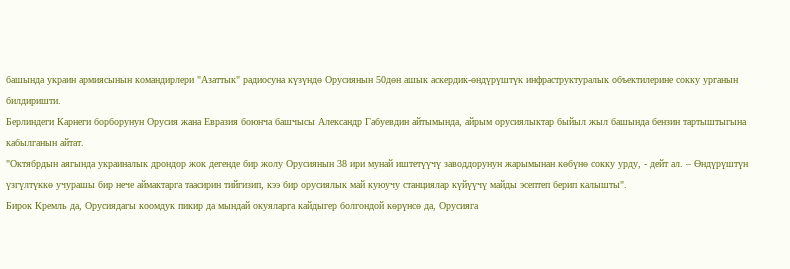башында украин армиясынын командирлери "Азаттык" радиосуна күзүндө Орусиянын 50дөн ашык аскердик-өндүрүштүк инфраструктуралык объектилерине сокку урганын билдиришти.
Берлиндеги Карнеги борборунун Орусия жана Евразия боюнча башчысы Александр Габуевдин айтымында, айрым орусиялыктар быйыл жыл башында бензин тартыштыгына кабылганын айтат.
"Октябрдын аягында украиналык дрондор жок дегенде бир жолу Орусиянын 38 ири мунай иштетүүчү заводдорунун жарымынан көбүнө сокку урду, - дейт ал. – Өндүрүштүн үзгүлтүккө учурашы бир нече аймактарга таасирин тийгизип, кээ бир орусиялык май куюучу станциялар күйүүчү майды эсептеп берип калышты".
Бирок Кремль да, Орусиядагы коомдук пикир да мындай окуяларга кайдыгер болгондой көрүнсө да, Орусияга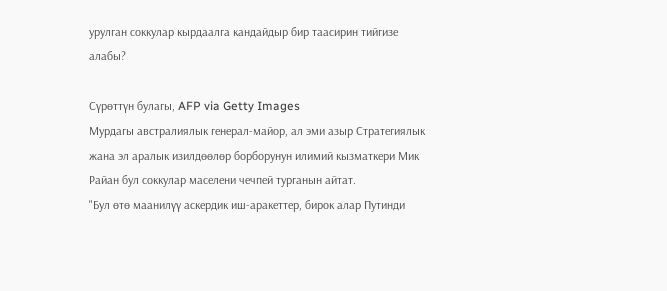урулган соккулар кырдаалга кандайдыр бир таасирин тийгизе алабы?

Сүрөттүн булагы, AFP via Getty Images
Мурдагы австралиялык генерал-майор, ал эми азыр Стратегиялык жана эл аралык изилдөөлөр борборунун илимий кызматкери Мик Райан бул соккулар маселени чечпей турганын айтат.
"Бул өтө маанилүү аскердик иш-аракеттер, бирок алар Путинди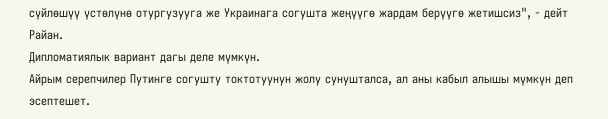сүйлөшүү үстөлүнө отургузууга же Украинага согушта жеңүүгө жардам берүүгө жетишсиз", - дейт Райан.
Дипломатиялык вариант дагы деле мүмкүн.
Айрым серепчилер Путинге согушту токтотуунун жолу сунушталса, ал аны кабыл алышы мүмкүн деп эсептешет.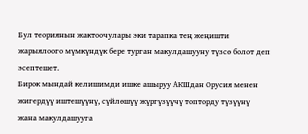Бул теориянын жактоочулары эки тарапка тең жеңишти жарыялоого мүмкүндүк бере турган макулдашууну түзсө болот деп эсептешет.
Бирок мындай келишимди ишке ашыруу АКШдан Орусия менен жигердүү иштешүүнү, сүйлөшүү жүргүзүүчү топторду түзүүнү жана макулдашууга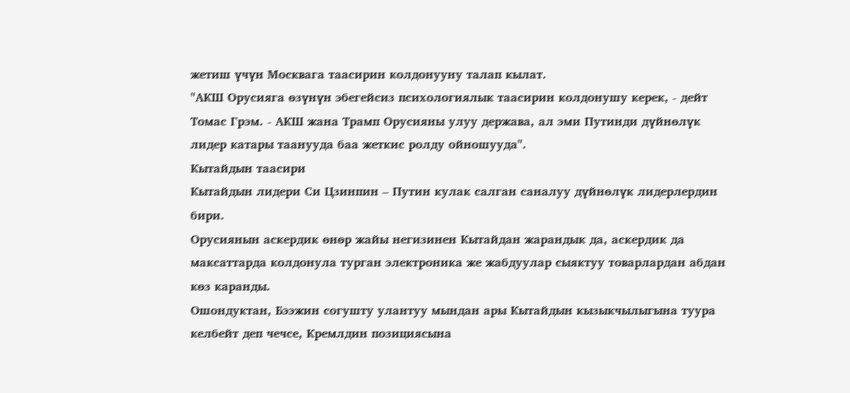жетиш үчүн Москвага таасирин колдонууну талап кылат.
"АКШ Орусияга өзүнүн эбегейсиз психологиялык таасирин колдонушу керек, - дейт Томас Грэм. - АКШ жана Трамп Орусияны улуу держава, ал эми Путинди дүйнөлүк лидер катары таанууда баа жеткис ролду ойношууда".
Кытайдын таасири
Кытайдын лидери Си Цзинпин – Путин кулак салган саналуу дүйнөлүк лидерлердин бири.
Орусиянын аскердик өнөр жайы негизинен Кытайдан жарандык да, аскердик да максаттарда колдонула турган электроника же жабдуулар сыяктуу товарлардан абдан көз каранды.
Ошондуктан, Бээжин согушту улантуу мындан ары Кытайдын кызыкчылыгына туура келбейт деп чечсе, Кремлдин позициясына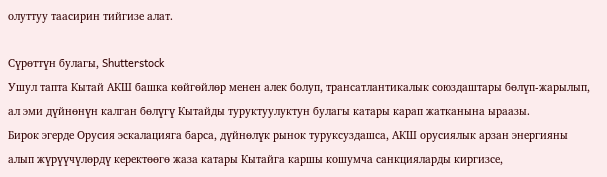олуттуу таасирин тийгизе алат.

Сүрөттүн булагы, Shutterstock
Ушул тапта Кытай АКШ башка көйгөйлөр менен алек болуп, трансатлантикалык союздаштары бөлүп-жарылып, ал эми дүйнөнүн калган бөлүгү Кытайды туруктуулуктун булагы катары карап жатканына ыраазы.
Бирок эгерде Орусия эскалацияга барса, дүйнөлүк рынок туруксуздашса, АКШ орусиялык арзан энергияны алып жүрүүчүлөрдү керектөөгө жаза катары Кытайга каршы кошумча санкцияларды киргизсе,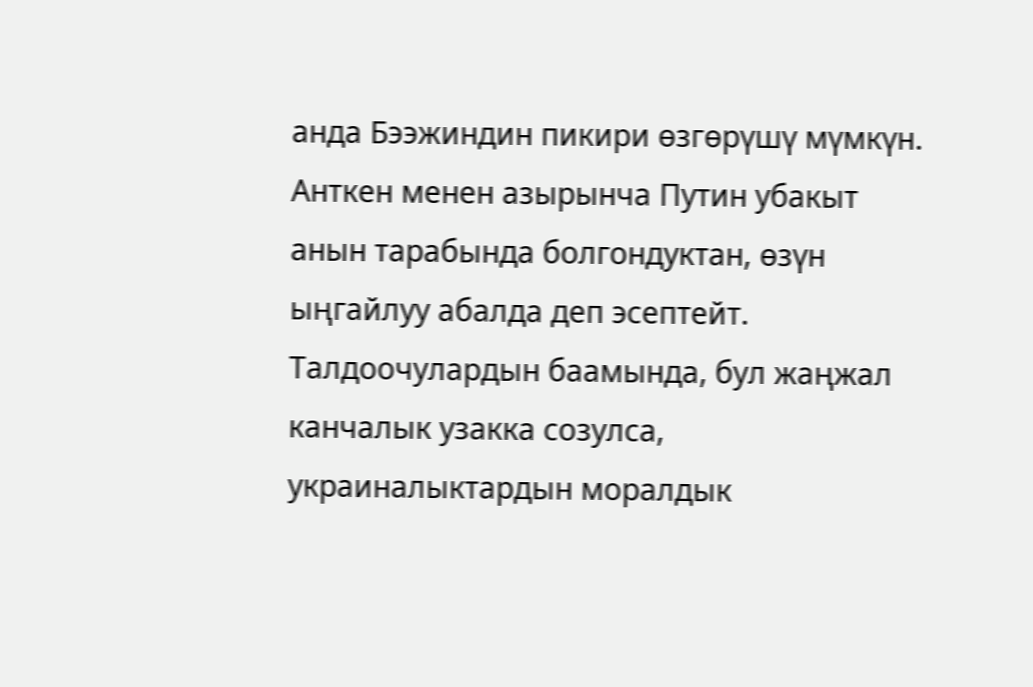анда Бээжиндин пикири өзгөрүшү мүмкүн.
Анткен менен азырынча Путин убакыт анын тарабында болгондуктан, өзүн ыңгайлуу абалда деп эсептейт. Талдоочулардын баамында, бул жаңжал канчалык узакка созулса, украиналыктардын моралдык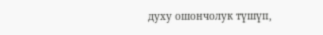духу ошончолук түшүп,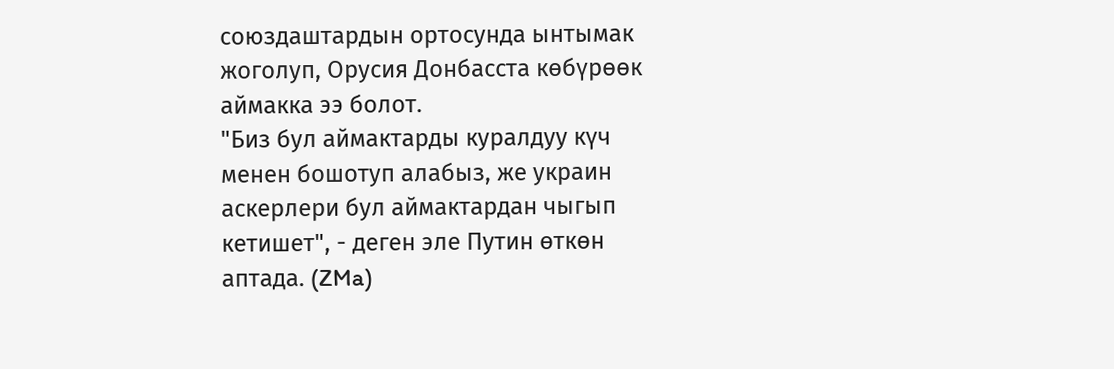союздаштардын ортосунда ынтымак жоголуп, Орусия Донбасста көбүрөөк аймакка ээ болот.
"Биз бул аймактарды куралдуу күч менен бошотуп алабыз, же украин аскерлери бул аймактардан чыгып кетишет", - деген эле Путин өткөн аптада. (ZMa)